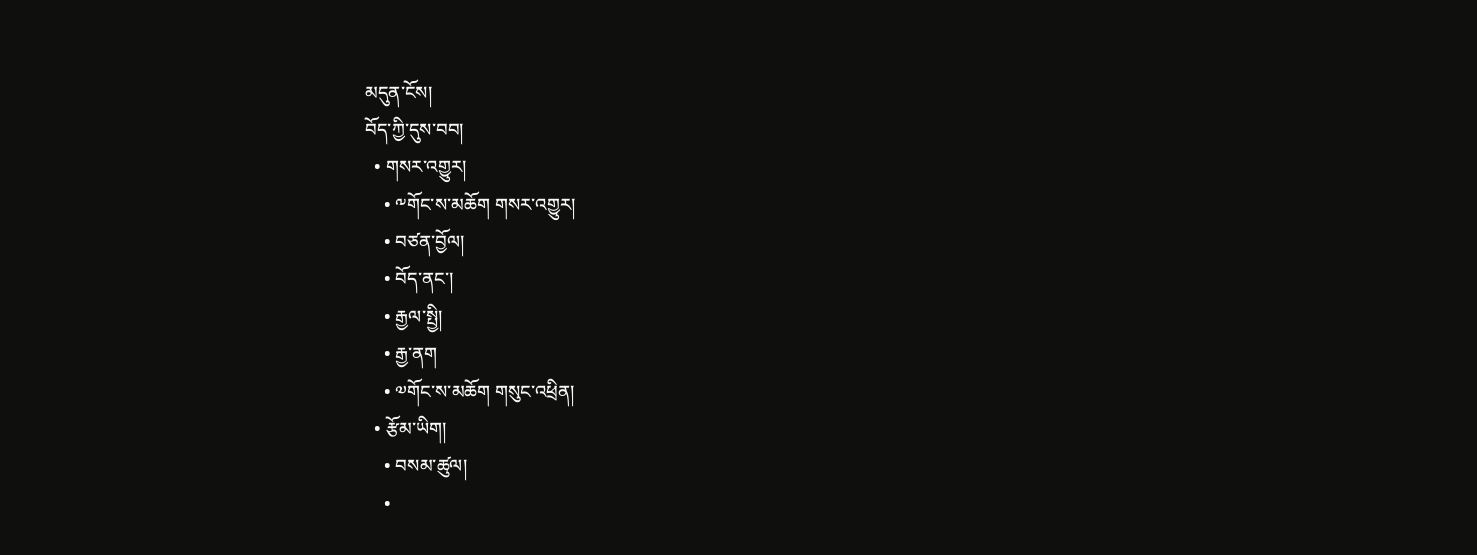མདུན་ངོས།
བོད་ཀྱི་དུས་བབ།
  • གསར་འགྱུར།
    • ༸གོང་ས་མཆོག གསར་འགྱུར།
    • བཙན་བྱོལ།
    • བོད་ནང་།
    • རྒྱལ་སྤྱི།
    • རྒྱ་ནག
    • ༧གོང་ས་མཆོག གསུང་འཕྲིན།
  • རྩོམ་ཡིག།
    • བསམ་ཚུལ།
    •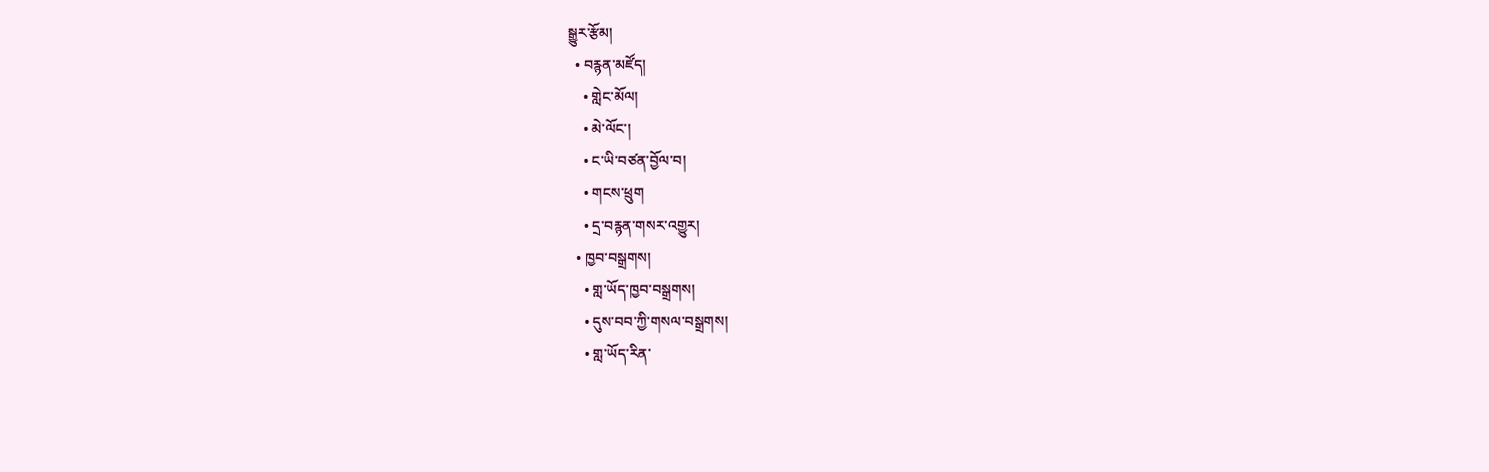སྒྱུར་རྩོམ།
  • བརྙན་མཛོད།
    • གླེང་མོལ།
    • མེ་ལོང་།
    • ང་ཡི་བཙན་བྱོལ་བ།
    • གངས་ཕྲུག
    • དྲ་བརྙན་གསར་འགྱུར།
  • ཁྱབ་བསྒྲགས།
    • གླ་ཡོད་ཁྱབ་བསྒྲགས།
    • དུས་བབ་ཀྱི་གསལ་བསྒྲགས།
    • གླ་ཡོད་རིན་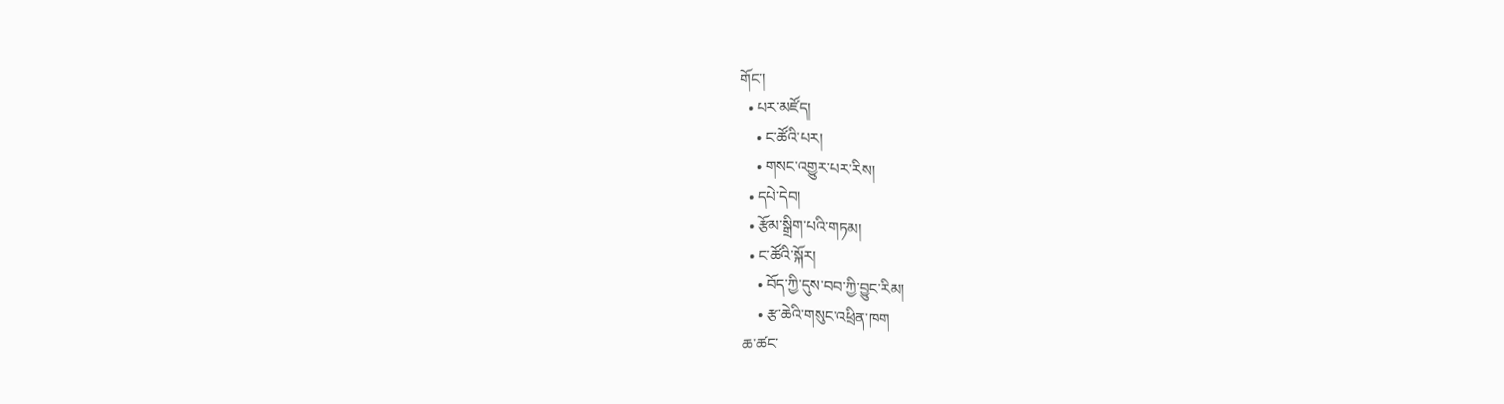གོང་།
  • པར་མཛོད།
    • ང་ཚོའི་པར།
    • གསང་འགྱུར་པར་རིས།
  • དཔེ་དེབ།
  • རྩོམ་སྒྲིག་པའི་གཏམ།
  • ང་ཚོའི་སྐོར།
    • བོད་ཀྱི་དུས་བབ་ཀྱི་བྱུང་རིམ།
    • རྩ་ཆེའི་གསུང་འཕྲིན་ཁག
ཆ་ཚང་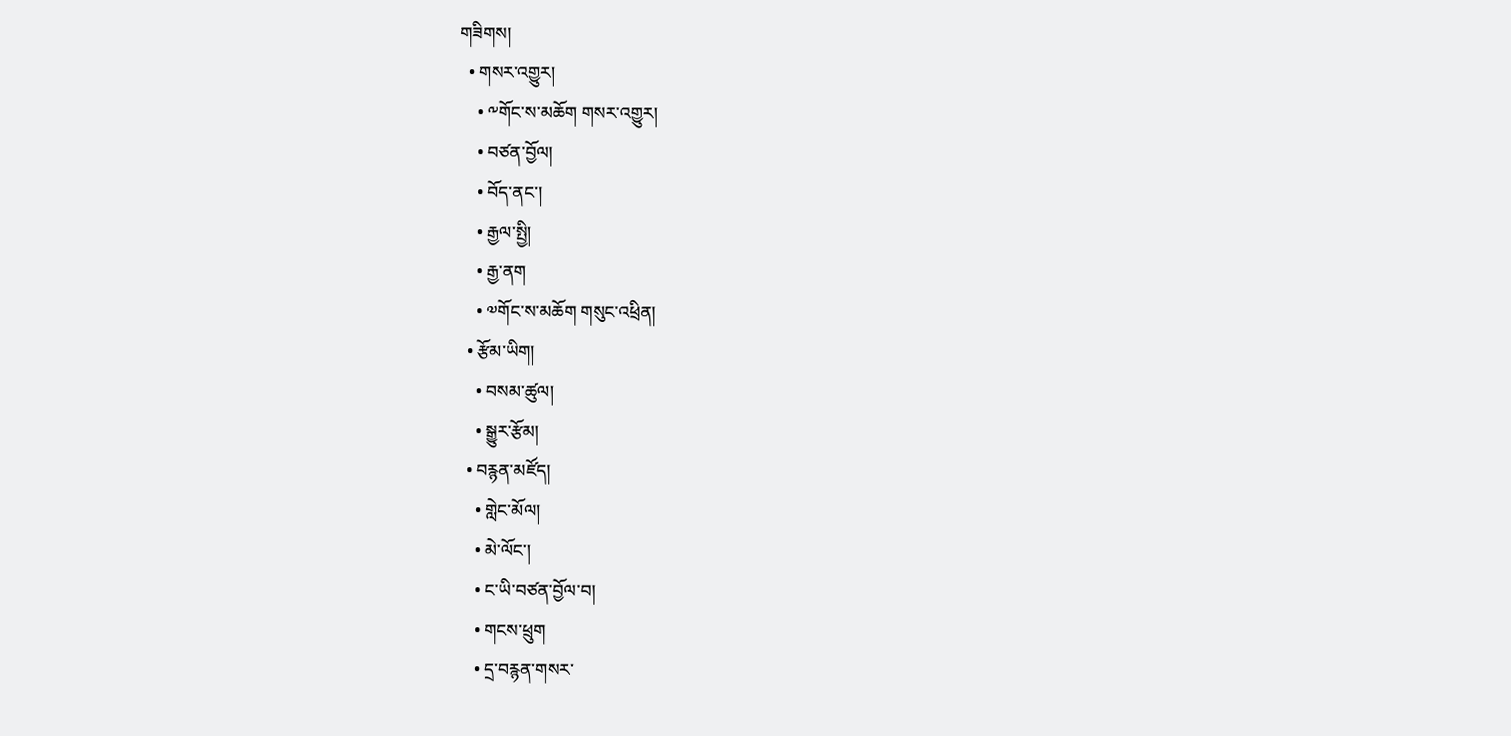གཟིགས།
  • གསར་འགྱུར།
    • ༸གོང་ས་མཆོག གསར་འགྱུར།
    • བཙན་བྱོལ།
    • བོད་ནང་།
    • རྒྱལ་སྤྱི།
    • རྒྱ་ནག
    • ༧གོང་ས་མཆོག གསུང་འཕྲིན།
  • རྩོམ་ཡིག།
    • བསམ་ཚུལ།
    • སྒྱུར་རྩོམ།
  • བརྙན་མཛོད།
    • གླེང་མོལ།
    • མེ་ལོང་།
    • ང་ཡི་བཙན་བྱོལ་བ།
    • གངས་ཕྲུག
    • དྲ་བརྙན་གསར་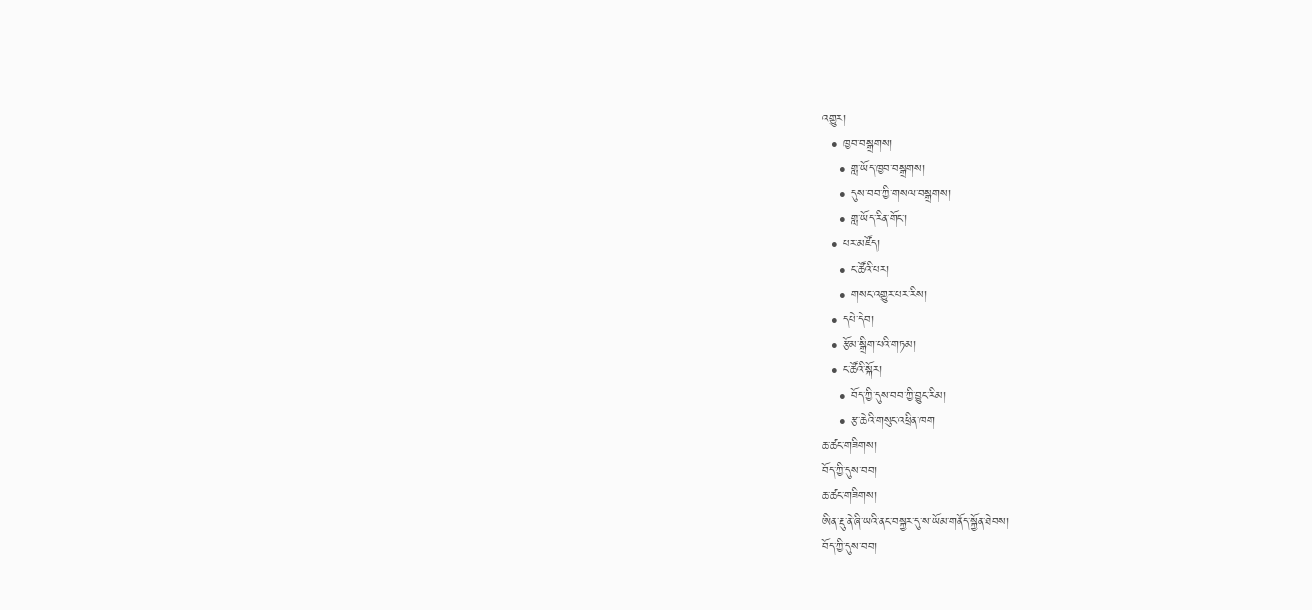འགྱུར།
  • ཁྱབ་བསྒྲགས།
    • གླ་ཡོད་ཁྱབ་བསྒྲགས།
    • དུས་བབ་ཀྱི་གསལ་བསྒྲགས།
    • གླ་ཡོད་རིན་གོང་།
  • པར་མཛོད།
    • ང་ཚོའི་པར།
    • གསང་འགྱུར་པར་རིས།
  • དཔེ་དེབ།
  • རྩོམ་སྒྲིག་པའི་གཏམ།
  • ང་ཚོའི་སྐོར།
    • བོད་ཀྱི་དུས་བབ་ཀྱི་བྱུང་རིམ།
    • རྩ་ཆེའི་གསུང་འཕྲིན་ཁག
ཆ་ཚང་གཟིགས།
བོད་ཀྱི་དུས་བབ།
ཆ་ཚང་གཟིགས།
ཨིན་རྡུ་ནེ་ཞི་ཡའི་ནང་བསྐྱར་དུ་ས་ཡོམ་གནོད་སྐྱོན་ཐེབས།
བོད་ཀྱི་དུས་བབ།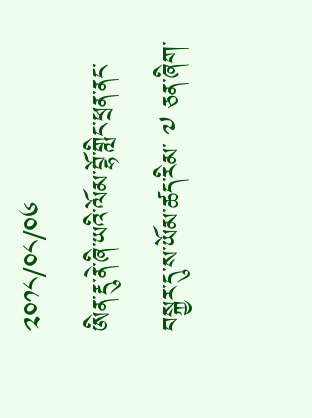༢༠༡༨/༠༨/༠༦
ཨིན་རྡུ་ནེ་ཞི་ཡའི་ལོམ་བྷོ་གླིང་ཕྲན་ནང་བསྐྱར་དུ་ས་ཡོམ་ཚད་རིམ་ ༧ ཅན་ཞིག་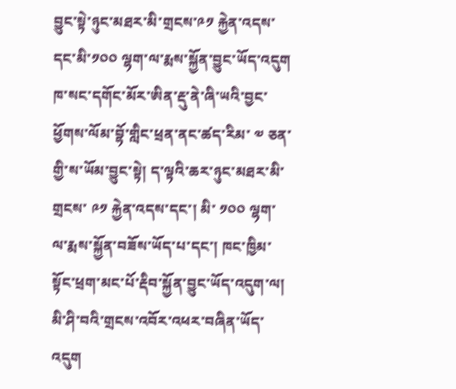བྱུང་སྟེ་ཉུང་མཐར་མི་གྲངས་༩༡ རྐྱེན་འདས་དང་མི་༡༠༠ ལྷག་ལ་རྨས་སྐྱོན་བྱུང་ཡོད་འདུག
ཁ་སང་དགོང་མོར་ཨིན་རྡུ་ནེ་ཞི་ཡའི་བྱང་ཕྱོགས་ལོམ་བྷོ་གླིང་ཕྲན་ནང་ཚད་རིམ་ ༧ ཅན་གྱི་ས་ཡོམ་བྱུང་སྟེ། ད་ལྟའི་ཆར་ཉུང་མཐར་མི་གྲངས་ ༩༡ རྐྱེན་འདས་དང་། མི་ ༡༠༠ ལྷག་ལ་རྨས་སྐྱོན་བཟོས་ཡོད་པ་དང་། ཁང་ཁྱིམ་སྟོང་ཕྲག་མང་པོ་རྡིབ་སྐྱོན་བྱུང་ཡོད་འདུག་ལ། མི་ཤི་བའི་གྲངས་འབོར་འཕར་བཞིན་ཡོད་འདུག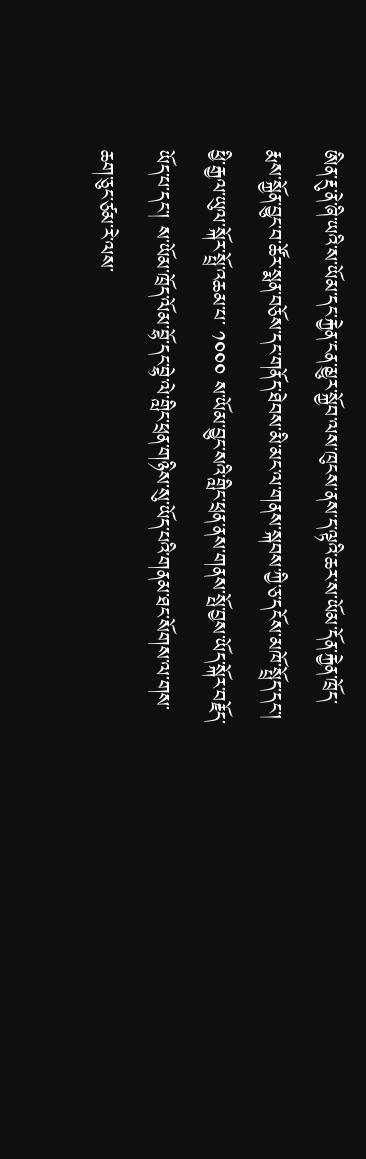ཨིན་རྡུ་ནེ་ཞི་ཡའི་ས་ཡོམ་དང་རྐྱེན་ངན་མྱུར་སྐྱོབ་ལས་ཁུངས་ནས་ད་ལྟའི་ཆར་ས་ཡོམ་དོན་རྐྱེན་ཁྲོད་རྨས་སྐྱོན་བྱུང་བ་ཚོར་སྨན་བཅོས་དང་གནོད་ཐེབས་མི་མང་ལ་གནས་སྐབས་ཀྱི་ཅ་དངོས་མཁོ་སྤྲོད་དང་། ཕྱི་རྒྱལ་ཡུལ་སྐོར་སྤྲོ་འཆམ་པ་ ༡༠༠༠ ས་ཡོམ་བྱུང་སའི་གླིང་ཕྲན་ནས་གནས་སྤོ་བྱས་ཡོད་སྐོར་བརྗོད་ཡོད་པ་དང་། ས་ཡོམ་ཁྲོད་ལོམ་བྷོ་དང་བྷེ་ལེ་གླིང་ཕྲན་གཉིས་སུ་ཡོད་པའི་གནམ་ཐང་སོགས་ལ་གས་ཆག་ཅུང་ཙམ་རེ་ལས་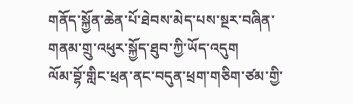གནོད་སྐྱོན་ཆེན་པོ་ཐེབས་མེད་པས་སྔར་བཞིན་གནམ་གྲུ་འཕུར་སྐྱོད་ཐུབ་ཀྱི་ཡོད་འདུག
ལོམ་བྷོ་གླིང་ཕྲན་ནང་བདུན་ཕྲག་གཅིག་ཙམ་གྱི་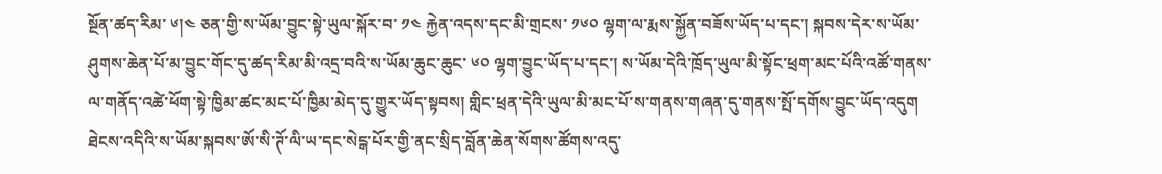སྔོན་ཚད་རིམ་ ༦།༤ ཅན་གྱི་ས་ཡོམ་བྱུང་སྟེ་ཡུལ་སྐོར་བ་ ༡༤ རྐྱེན་འདས་དང་མི་གྲངས་ ༡༦༠ ལྷག་ལ་རྨས་སྐྱོན་བཟོས་ཡོད་པ་དང་། སྐབས་དེར་ས་ཡོམ་ཤུགས་ཆེན་པོ་མ་བྱུང་གོང་དུ་ཚད་རིམ་མི་འདྲ་བའི་ས་ཡོམ་ཆུང་ཆུང་ ༦༠ ལྷག་བྱུང་ཡོད་པ་དང་། ས་ཡོམ་དེའི་ཁྲོད་ཡུལ་མི་སྟོང་ཕྲག་མང་པོའི་འཚོ་གནས་ལ་གནོད་འཚེ་ཕོག་སྟེ་ཁྱིམ་ཚང་མང་པོ་ཁྱིམ་མེད་དུ་གྱུར་ཡོད་སྟབས། གླིང་ཕྲན་དེའི་ཡུལ་མི་མང་པོ་ས་གནས་གཞན་དུ་གནས་སྤོ་དགོས་བྱུང་ཡོད་འདུག
ཐེངས་འདིའི་ས་ཡོམ་སྐབས་ཨོ་སི་ཊོ་ལི་ཡ་དང་སེངྒ་པོར་གྱི་ནང་སྲིད་བློན་ཆེན་སོགས་ཚོགས་འདུ་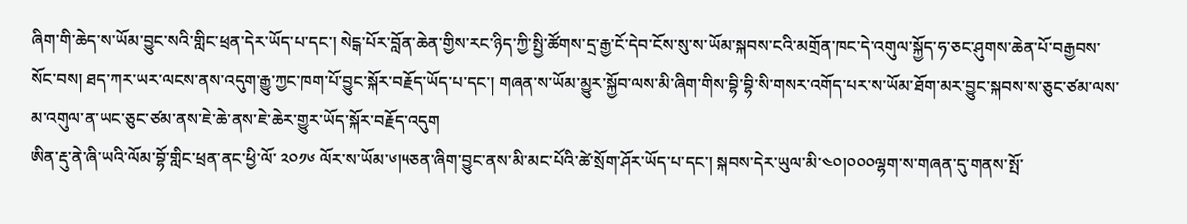ཞིག་གི་ཆེད་ས་ཡོམ་བྱུང་སའི་གླིང་ཕྲན་དེར་ཡོད་པ་དང་། སེངྒ་པོར་བློན་ཆེན་གྱིས་རང་ཉིད་ཀྱི་སྤྱི་ཚོགས་དྲ་རྒྱ་ངོ་དེབ་ངོས་སུ་ས་ཡོམ་སྐབས་ངའི་མགྲོན་ཁང་དེ་འགུལ་སྐྱོད་ཧ་ཅང་ཤུགས་ཆེན་པོ་བརྒྱབས་སོང་བས། ཐད་ཀར་ཡར་ལངས་ནས་འདུག་རྒྱུ་ཀྱང་ཁག་པོ་བྱུང་སྐོར་བརྗོད་ཡོད་པ་དང་། གཞན་ས་ཡོམ་མྱུར་སྐྱོབ་ལས་མི་ཞིག་གིས་བྷི་བྷི་སི་གསར་འགོད་པར་ས་ཡོམ་ཐོག་མར་བྱུང་སྐབས་ས་ཅུང་ཙམ་ལས་མ་འགུལ་ན་ཡང་ཅུང་ཙམ་ནས་ཇེ་ཆེ་ནས་ཇེ་ཆེར་གྱུར་ཡོད་སྐོར་བརྗོད་འདུག
ཨིན་རྡུ་ནེ་ཞི་ཡའི་ལོམ་བྷོ་གླིང་ཕྲན་ནང་ཕྱི་ལོ་ ༢༠༡༦ ལོར་ས་ཡོམ་༦།༥ཅན་ཞིག་བྱུང་ནས་མི་མང་པོའི་ཚེ་སྲོག་ཤོར་ཡོད་པ་དང་། སྐབས་དེར་ཡུལ་མི་༤༠།༠༠༠ལྷག་ས་གཞན་དུ་གནས་སྤོ་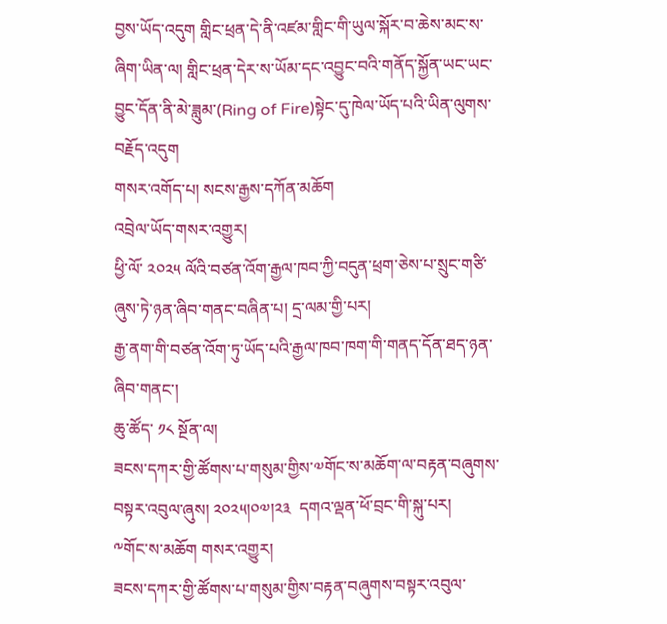བྱས་ཡོད་འདུག གླིང་ཕྲན་དེ་ནི་འཛམ་གླིང་གི་ཡུལ་སྐོར་བ་ཆེས་མང་ས་ཞིག་ཡིན་ལ། གླིང་ཕྲན་དེར་ས་ཡོམ་དང་འབྱུང་བའི་གནོད་སྐྱོན་ཡང་ཡང་བྱུང་དོན་ནི་མེ་ཟླུམ་(Ring of Fire)སྟེང་དུ་ཁེལ་ཡོད་པའི་ཡིན་ལུགས་བརྗོད་འདུག
གསར་འགོད་པ། སངས་རྒྱས་དཀོན་མཆོག
འབྲེལ་ཡོད་གསར་འགྱུར།
ཕྱི་ལོ་ ༢༠༢༥ ལོའི་བཙན་འོག་རྒྱལ་ཁབ་ཀྱི་བདུན་ཕྲག་ཅེས་པ་སྲུང་གཙི་ཞུས་ཏེ་ཉན་ཞིབ་གནང་བཞིན་པ། དྲ་ལམ་གྱི་པར།
རྒྱ་ནག་གི་བཙན་འོག་ཏུ་ཡོད་པའི་རྒྱལ་ཁབ་ཁག་གི་གནད་དོན་ཐད་ཉན་ཞིབ་གནང་།
ཆུ་ཚོད་ ༡༨ སྔོན་ལ།
ཟངས་དཀར་གྱི་ཚོགས་པ་གསུམ་གྱིས་༧གོང་ས་མཆོག་ལ་བརྟན་བཞུགས་བསྟར་འབུལ་ཞུས། ༢༠༢༥།༠༧།༢༣  དགའ་ལྡན་ཕོ་བྲང་གི་སྐུ་པར།
༸གོང་ས་མཆོག གསར་འགྱུར།
ཟངས་དཀར་གྱི་ཚོགས་པ་གསུམ་གྱིས་བརྟན་བཞུགས་བསྟར་འབུལ་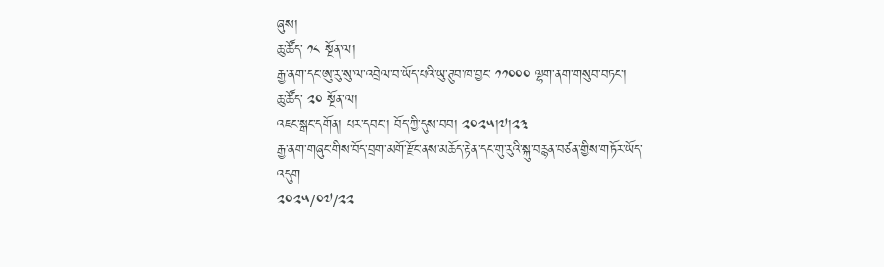ཞུས།
ཆུ་ཚོད་ ༡༨ སྔོན་ལ།
རྒྱ་ནག་དང་ཨུ་རུ་སུ་ལ་འབྲེལ་བ་ཡོད་པའི་ཡུ་ཊུབ་ཁ་བྱང་ ༡༡༠༠༠ ལྷག་ནག་གསུབ་བཏང་།
ཆུ་ཚོད་ ༢༠ སྔོན་ལ།
འཇང་སྒང་དགོན། པར་དབང་། བོད་ཀྱི་དུས་བབ། ༢༠༢༥།༧།༢༣
རྒྱ་ནག་གཞུང་གིས་བོད་བྲག་མགོ་རྫོང་ནས་མཆོད་རྟེན་དང་གུ་རུའི་སྐུ་བརྙན་བཙན་གྱིས་གཏོར་ཡོད་འདུག
༢༠༢༥/༠༧/༢༢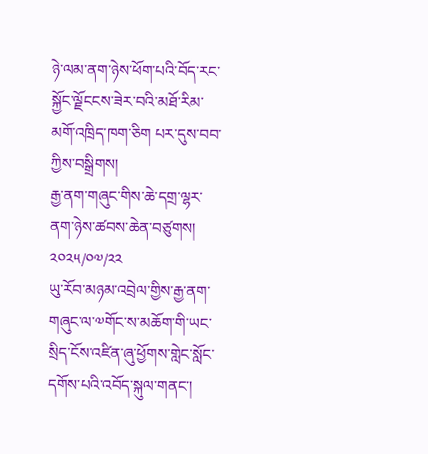ཉེ་ལམ་ནག་ཉེས་ཕོག་པའི་བོད་རང་སྐྱོང་ལྗོངངས་ཟེར་བའི་མཐོ་རིམ་མགོ་འཁྲིད་ཁག་ཅིག པར་དུས་བབ་ཀྱིས་བསྒྲིགས།
རྒྱ་ནག་གཞུང་གིས་ཆེ་དགྲ་ལྷར་ནག་ཉེས་ཚབས་ཆེན་བཙུགས།
༢༠༢༥/༠༧/༢༢
ཡུ་རོབ་མཉམ་འབྲེལ་གྱིས་རྒྱ་ནག་གཞུང་ལ་༧གོང་ས་མཆོག་གི་ཡང་སྲིད་ངོས་འཛིན་ཞུ་ཕྱོགས་གླེང་སློང་དགོས་པའི་འབོད་སྐུལ་གནང་།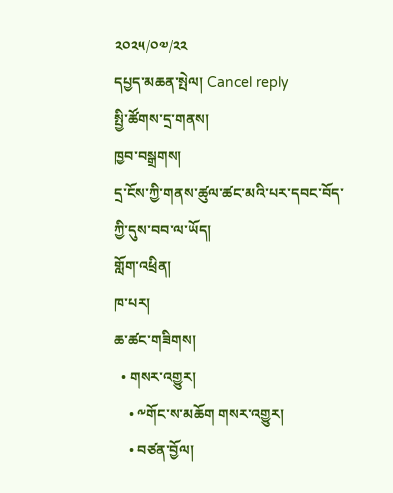༢༠༢༥/༠༧/༢༢
དཔྱད་མཆན་སྤེལ། Cancel reply
སྤྱི་ཚོགས་དྲ་གནས།
ཁྱབ་བསྒྲགས།
དྲ་ངོས་ཀྱི་གནས་ཚུལ་ཚང་མའི་པར་དབང་བོད་ཀྱི་དུས་བབ་ལ་ཡོད།
གློག་འཕྲིན།
ཁ་པར།
ཆ་ཚང་གཟིགས།
  • གསར་འགྱུར།
    • ༸གོང་ས་མཆོག གསར་འགྱུར།
    • བཙན་བྱོལ།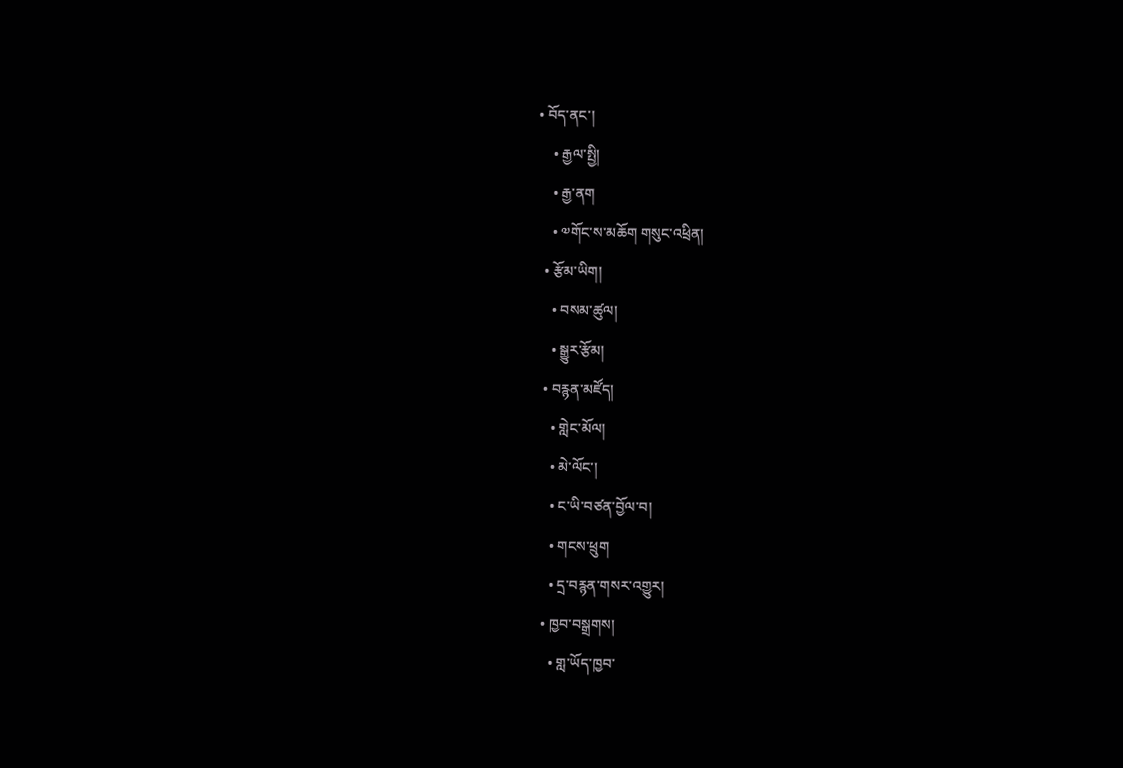• བོད་ནང་།
    • རྒྱལ་སྤྱི།
    • རྒྱ་ནག
    • ༧གོང་ས་མཆོག གསུང་འཕྲིན།
  • རྩོམ་ཡིག།
    • བསམ་ཚུལ།
    • སྒྱུར་རྩོམ།
  • བརྙན་མཛོད།
    • གླེང་མོལ།
    • མེ་ལོང་།
    • ང་ཡི་བཙན་བྱོལ་བ།
    • གངས་ཕྲུག
    • དྲ་བརྙན་གསར་འགྱུར།
  • ཁྱབ་བསྒྲགས།
    • གླ་ཡོད་ཁྱབ་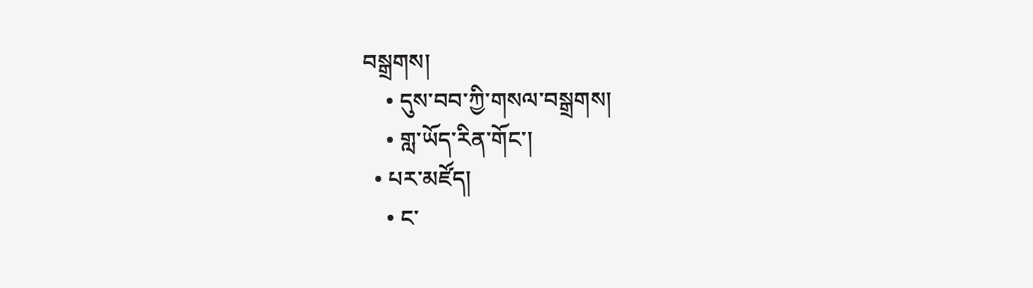བསྒྲགས།
    • དུས་བབ་ཀྱི་གསལ་བསྒྲགས།
    • གླ་ཡོད་རིན་གོང་།
  • པར་མཛོད།
    • ང་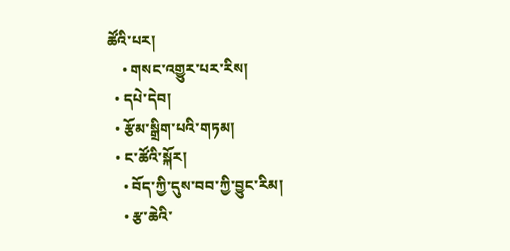ཚོའི་པར།
    • གསང་འགྱུར་པར་རིས།
  • དཔེ་དེབ།
  • རྩོམ་སྒྲིག་པའི་གཏམ།
  • ང་ཚོའི་སྐོར།
    • བོད་ཀྱི་དུས་བབ་ཀྱི་བྱུང་རིམ།
    • རྩ་ཆེའི་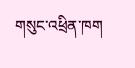གསུང་འཕྲིན་ཁག